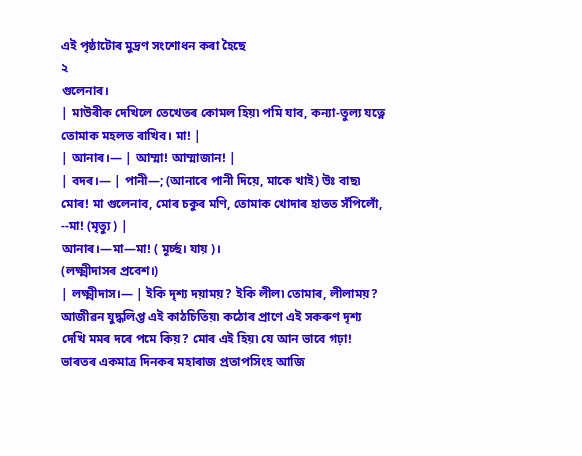এই পৃষ্ঠাটোৰ মুদ্ৰণ সংশোধন কৰা হৈছে
২
গুলেনাৰ।
| মাউৰীক দেখিলে তেখেতৰ কোমল হিয়৷ পমি যাব, কন্যা-তুল্য যত্নে তোমাক মহলত ৰাখিব। মা! |
| আনাৰ।— | আম্মা! আম্মাজান! |
| বদৰ।— | পানী—; (আনাৰে পানী দিয়ে, মাকে খাই) উঃ বাছ৷ মোৰ! মা গুলেনাব, মোৰ চকুৰ মণি, তোমাক খোদাৰ হাতত সঁপিলোঁ, --মা! (মৃত্যু ) |
আনাৰ।—মা—মা! ( মূৰ্চ্ছ। যায় )।
(লক্ষ্মীদাসৰ প্ৰবেশ।)
| লক্ষ্মীদাস।— | ইকি দৃশ্য দয়াময়? ইকি লীল৷ তোমাৰ, লীলাময়? আজীৱন যুদ্ধলিপ্ত এই কাঠচিতিয়৷ কঠোৰ প্ৰাণে এই সকৰুণ দৃশ্য দেখি মমৰ দৰে পমে কিয়? মোৰ এই হিয়৷ যে আন ভাবে গঢ়া! ভাৰতৰ একমাত্ৰ দিনকৰ মহাৰাজ প্ৰতাপসিংহ আজি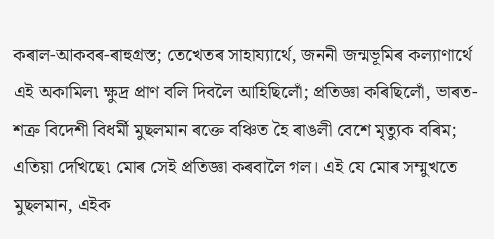কৰাল-আকবৰ-ৰাহুগ্ৰস্ত; তেখেতৰ সাহায্যাৰ্থে, জননী জন্মভূমিৰ কল্যাণাৰ্থে এই অকামিল৷ ক্ষুদ্ৰ প্ৰাণ বলি দিবলৈ আহিছিলোঁ; প্ৰতিজ্ঞা কৰিছিলোঁ, ভাৰত-শত্ৰু বিদেশী বিধৰ্মী মুছলমান ৰক্তে বঞ্চিত হৈ ৰাঙলী বেশে মৃত্যুক বৰিম; এতিয়া দেখিছে৷ মোৰ সেই প্ৰতিজ্ঞা কৰবালৈ গল। এই যে মোৰ সম্মুখতে মুছলমান, এইক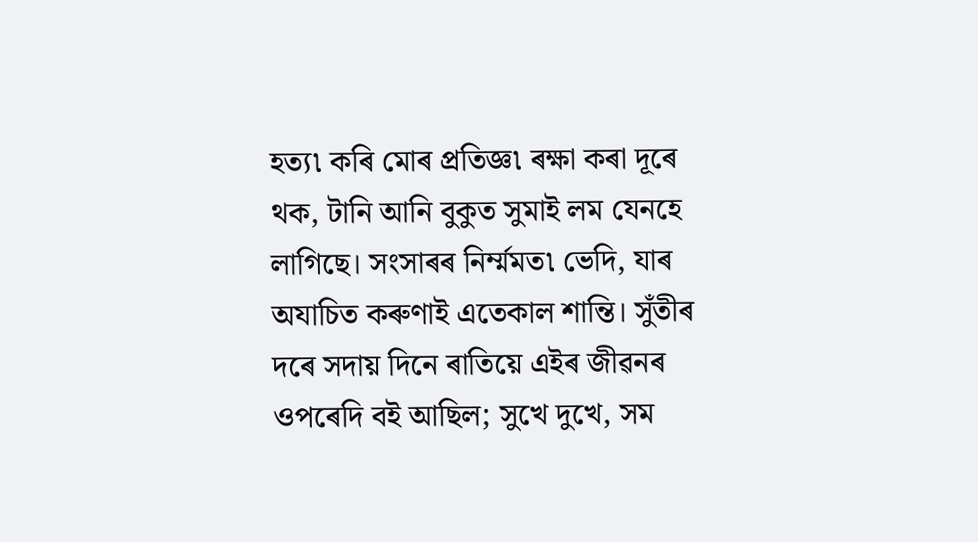হত্য৷ কৰি মোৰ প্ৰতিজ্ঞ৷ ৰক্ষা কৰা দূৰে থক, টানি আনি বুকুত সুমাই লম যেনহে লাগিছে। সংসাৰৰ নিৰ্ম্মমত৷ ভেদি, যাৰ অযাচিত কৰুণাই এতেকাল শান্তি। সুঁতীৰ দৰে সদায় দিনে ৰাতিয়ে এইৰ জীৱনৰ ওপৰেদি বই আছিল; সুখে দুখে, সম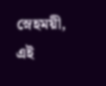স্নেহময়ী, এই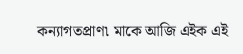কন্যাগতপ্ৰাণ৷ মাকে আজি এইক এই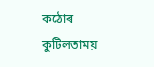কঠোৰ কুটিলতাময়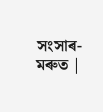সংসাৰ-মৰুত |